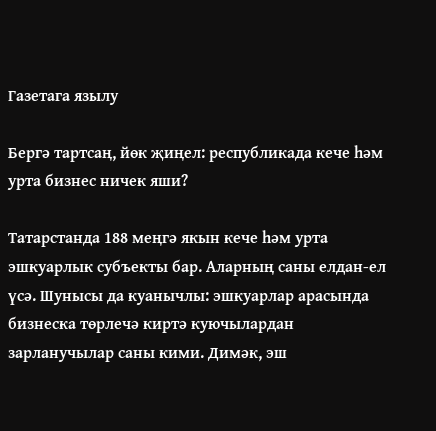Газетага язылу

Бергә тартсаң, йөк җиңел: республикада кече һәм урта бизнес ничек яши?

Татарстанда 188 меңгә якын кече һәм урта эшкуарлык субъекты бар. Аларның саны елдан-ел үсә. Шунысы да куанычлы: эшкуарлар арасында бизнеска төрлечә киртә куючылардан зарланучылар саны кими. Димәк, эш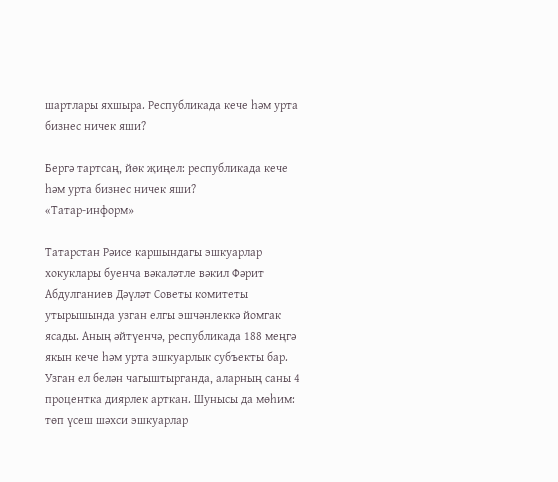шартлары яхшыра. Республикада кече һәм урта бизнес ничек яши?

Бергә тартсаң, йөк җиңел: республикада кече һәм урта бизнес ничек яши?
«Татар-информ»

Татарстан Рәисе каршындагы эшкуарлар хокуклары буенча вәкаләтле вәкил Фәрит Абдулганиев Дәүләт Советы комитеты утырышында узган елгы эшчәнлеккә йомгак ясады. Аның әйтүенчә, республикада 188 меңгә якын кече һәм урта эшкуарлык субъекты бар. Узган ел белән чагыштырганда, аларның саны 4 процентка диярлек арткан. Шунысы да мөһим: төп үсеш шәхси эшкуарлар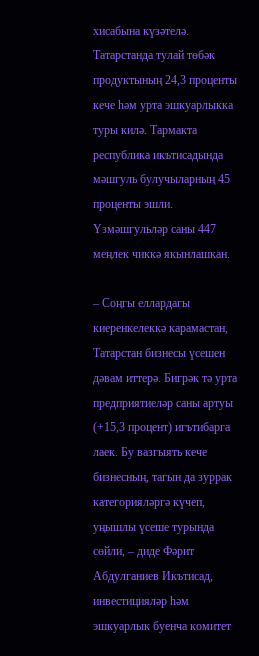хисабына күзәтелә. Татарстанда тулай төбәк продуктының 24,3 проценты кече һәм урта эшкуарлыкка туры килә. Тармакта республика икътисадында мәшгуль булучыларның 45 проценты эшли. Үзмәшгульләр саны 447 меңлек чиккә якынлашкан.

– Соңгы еллардагы киеренкелеккә карамастан, Татарстан бизнесы үсешен дәвам иттерә. Бигрәк тә урта предприятиеләр саны артуы (+15,3 процент) игътибарга лаек. Бу вазгыять кече бизнесның, тагын да зуррак категорияләргә күчеп, уңышлы үсеше турында сөйли, – диде Фәрит Абдулганиев Икътисад, инвестицияләр һәм эшкуарлык буенча комитет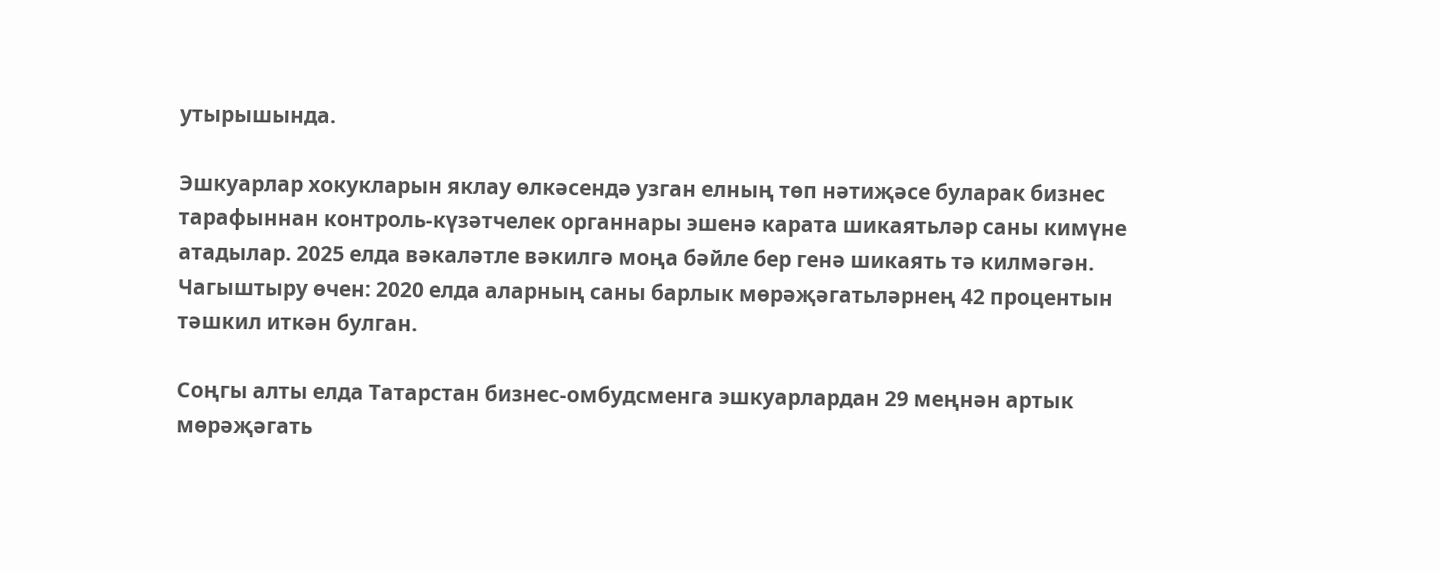утырышында.

Эшкуарлар хокукларын яклау өлкәсендә узган елның төп нәтиҗәсе буларак бизнес тарафыннан контроль-күзәтчелек органнары эшенә карата шикаятьләр саны кимүне атадылар. 2025 елда вәкаләтле вәкилгә моңа бәйле бер генә шикаять тә килмәгән. Чагыштыру өчен: 2020 елда аларның саны барлык мөрәҗәгатьләрнең 42 процентын тәшкил иткән булган.

Соңгы алты елда Татарстан бизнес-омбудсменга эшкуарлардан 29 меңнән артык мөрәҗәгать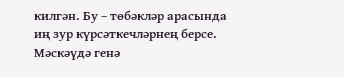килгән. Бу – төбәкләр арасында иң зур күрсәткечләрнең берсе. Мәскәүдә генә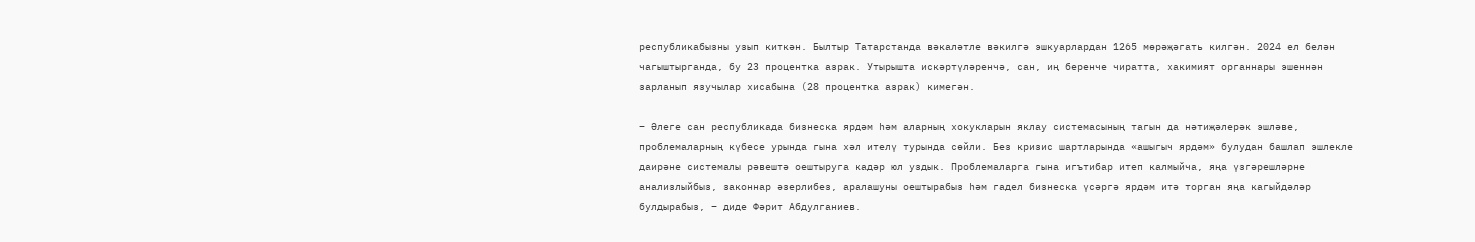республикабызны узып киткән. Былтыр Татарстанда вәкаләтле вәкилгә эшкуарлардан 1265 мөрәҗәгать килгән. 2024 ел белән чагыштырганда, бу 23 процентка азрак. Утырышта искәртүләренчә, сан, иң беренче чиратта, хакимият органнары эшеннән зарланып язучылар хисабына (28 процентка азрак) кимегән.

– Әлеге сан республикада бизнеска ярдәм һәм аларның хокукларын яклау системасының тагын да нәтиҗәлерәк эшләве, проблемаларның күбесе урында гына хәл ителү турында сөйли. Без кризис шартларында «ашыгыч ярдәм» булудан башлап эшлекле даирәне системалы рәвештә оештыруга кадәр юл уздык. Проблемаларга гына игътибар итеп калмыйча, яңа үзгәрешләрне анализлыйбыз, законнар әзерлибез, аралашуны оештырабыз һәм гадел бизнеска үсәргә ярдәм итә торган яңа кагыйдәләр булдырабыз, – диде Фәрит Абдулганиев.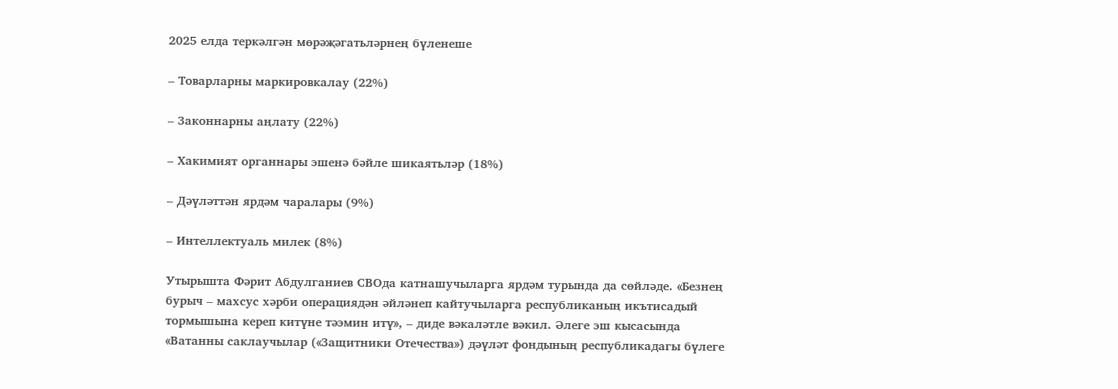2025 елда теркәлгән мөрәҗәгатьләрнең бүленеше

– Товарларны маркировкалау (22%)

– Законнарны аңлату (22%)

– Хакимият органнары эшенә бәйле шикаятьләр (18%)

– Дәүләттән ярдәм чаралары (9%)

– Интеллектуаль милек (8%)

Утырышта Фәрит Абдулганиев СВОда катнашучыларга ярдәм турында да сөйләде. «Безнең бурыч – махсус хәрби операциядән әйләнеп кайтучыларга республиканың икътисадый тормышына кереп китүне тәэмин итү», – диде вәкаләтле вәкил. Әлеге эш кысасында «Ватанны саклаучылар («Защитники Отечества») дәүләт фондының республикадагы бүлеге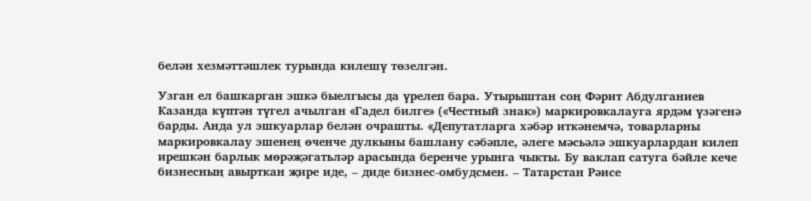белән хезмәттәшлек турында килешү төзелгән.

Узган ел башкарган эшкә быелгысы да үрелеп бара. Утырыштан соң Фәрит Абдулганиев Казанда күптән түгел ачылган «Гадел билге» («Честный знак») маркировкалауга ярдәм үзәгенә барды. Анда ул эшкуарлар белән очрашты. «Депутатларга хәбәр иткәнемчә, товарларны маркировкалау эшенең өченче дулкыны башлану сәбәпле, әлеге мәсьәлә эшкуарлардан килеп ирешкән барлык мөрәҗәгатьләр арасында беренче урынга чыкты. Бу ваклап сатуга бәйле кече бизнесның авырткан җире иде, – диде бизнес-омбудсмен. – Татарстан Рәисе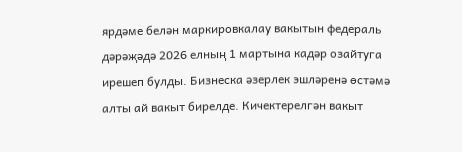ярдәме белән маркировкалау вакытын федераль дәрәҗәдә 2026 елның 1 мартына кадәр озайтуга ирешеп булды. Бизнеска әзерлек эшләренә өстәмә алты ай вакыт бирелде. Кичектерелгән вакыт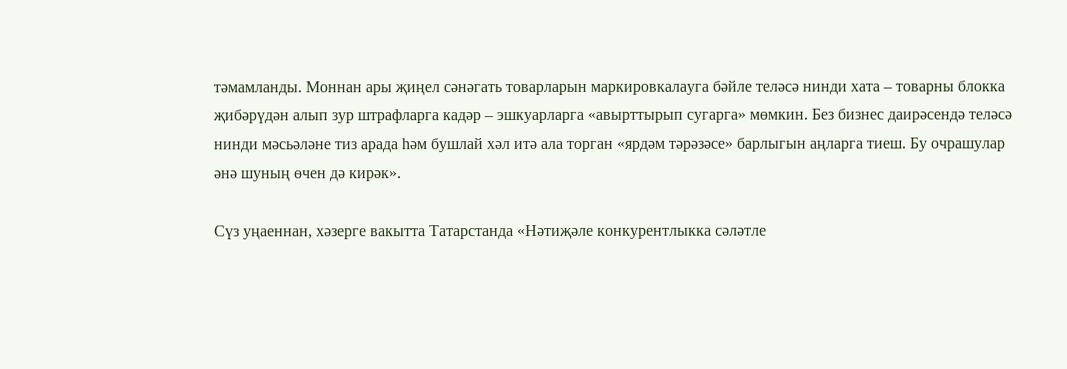тәмамланды. Моннан ары җиңел сәнәгать товарларын маркировкалауга бәйле теләсә нинди хата – товарны блокка җибәрүдән алып зур штрафларга кадәр – эшкуарларга «авырттырып сугарга» мөмкин. Без бизнес даирәсендә теләсә нинди мәсьәләне тиз арада һәм бушлай хәл итә ала торган «ярдәм тәрәзәсе» барлыгын аңларга тиеш. Бу очрашулар әнә шуның өчен дә кирәк».

Сүз уңаеннан, хәзерге вакытта Татарстанда «Нәтиҗәле конкурентлыкка сәләтле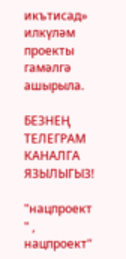икътисад» илкүләм проекты гамәлгә ашырыла.

БЕЗНЕҢ ТЕЛЕГРАМ КАНАЛГА ЯЗЫЛЫГЫЗ!

"нацпроект " , нацпроект"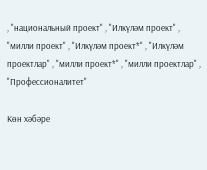, "национальный проект" , "Илкүләм проект" , "милли проект" , "Илкүләм проект*" , "Илкүләм проектлар" , "милли проект*" , "милли проектлар" , "Профессионалитет"

Көн хәбәре